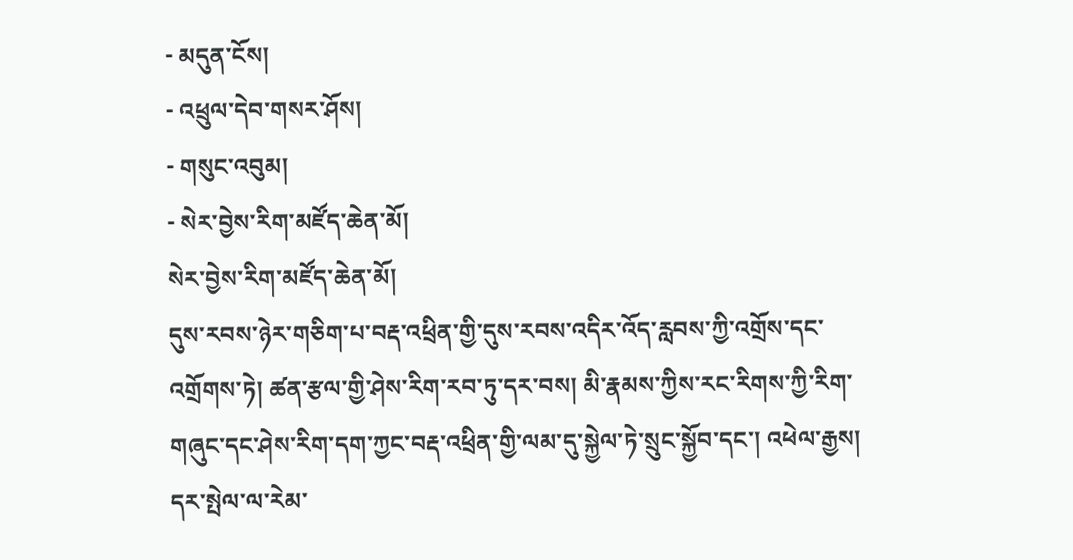- མདུན་ངོས།
- འཕྲུལ་དེབ་གསར་ཤོས།
- གསུང་འབུམ།
- སེར་བྱེས་རིག་མཛོད་ཆེན་མོ།
སེར་བྱེས་རིག་མཛོད་ཆེན་མོ།
དུས་རབས་ཉེར་གཅིག་པ་བརྡ་འཕྲིན་གྱི་དུས་རབས་འདིར་འོད་རླབས་ཀྱི་འགྲོས་དང་འགྲོགས་ཏེ། ཚན་རྩལ་གྱི་ཤེས་རིག་རབ་ཏུ་དར་བས། མི་རྣམས་ཀྱིས་རང་རིགས་ཀྱི་རིག་གཞུང་དང་ཤེས་རིག་དག་ཀྱང་བརྡ་འཕྲིན་གྱི་ལམ་དུ་སྐྱེལ་ཏེ་སྲུང་སྐྱོབ་དང་། འཕེལ་རྒྱས། དར་སྤེལ་ལ་རེམ་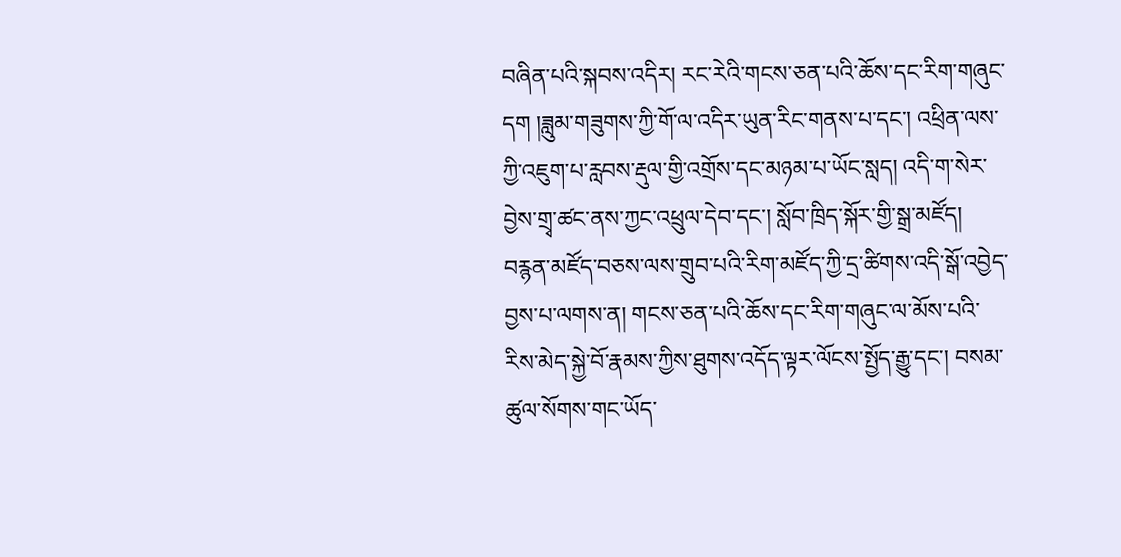བཞིན་པའི་སྐབས་འདིར། རང་རེའི་གངས་ཅན་པའི་ཆོས་དང་རིག་གཞུང་དག །ཟླུམ་གཟུགས་ཀྱི་གོ་ལ་འདིར་ཡུན་རིང་གནས་པ་དང་། འཕྲིན་ལས་ཀྱི་འཇུག་པ་རླབས་རྡུལ་གྱི་འགྲོས་དང་མཉམ་པ་ཡོང་སླད། འདི་ག་སེར་བྱེས་གྲྭ་ཚང་ནས་ཀྱང་འཕྲུལ་དེབ་དང་། སློབ་ཁྲིད་སྐོར་གྱི་སྒྲ་མཛོད། བརྙན་མཛོད་བཅས་ལས་གྲུབ་པའི་རིག་མཛོད་ཀྱི་དྲ་ཚིགས་འདི་སྒོ་འབྱེད་བྱས་པ་ལགས་ན། གངས་ཅན་པའི་ཆོས་དང་རིག་གཞུང་ལ་མོས་པའི་རིས་མེད་སྐྱེ་བོ་རྣམས་ཀྱིས་ཐུགས་འདོད་ལྟར་ལོངས་སྤྱོད་རྒྱུ་དང་། བསམ་ཚུལ་སོགས་གང་ཡོད་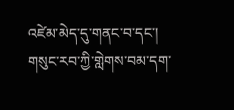འཛེམ་མེད་དུ་གནང་བ་དང་། གསུང་རབ་ཀྱི་གླེགས་བམ་དག་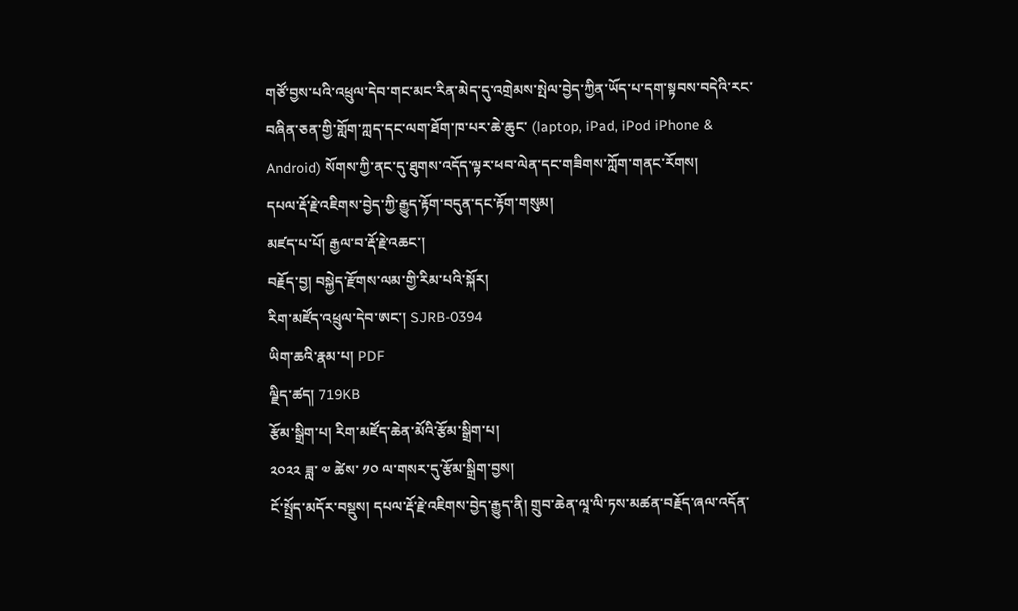གཙོ་བྱས་པའི་འཕྲུལ་དེབ་གང་མང་རིན་མེད་དུ་འགྲེམས་སྤེལ་བྱེད་ཀྱིན་ཡོད་པ་དག་སྟབས་བདེའི་རང་བཞིན་ཅན་གྱི་གློག་ཀླད་དང་ལག་ཐོག་ཁ་པར་ཆེ་ཆུང་ (laptop, iPad, iPod iPhone & Android) སོགས་ཀྱི་ནང་དུ་ཐུགས་འདོད་ལྟར་ཕབ་ལེན་དང་གཟིགས་ཀློག་གནང་རོགས།
དཔལ་རྡོ་རྗེ་འཇིགས་བྱེད་ཀྱི་རྒྱུད་རྟོག་བདུན་དང་རྟོག་གསུམ།
མཛད་པ་པོ། རྒྱལ་བ་རྡོ་རྗེ་འཆང་།
བརྗོད་བྱ། བསྐྱེད་རྫོགས་ལམ་གྱི་རིམ་པའི་སྐོར།
རིག་མཛོད་འཕྲུལ་དེབ་ཨང་། SJRB-0394
ཡིག་ཆའི་རྣམ་པ། PDF
ལྗིད་ཚད། 719KB
རྩོམ་སྒྲིག་པ། རིག་མཛོད་ཆེན་མོའི་རྩོམ་སྒྲིག་པ།
༢༠༢༢ ཟླ་ ༧ ཚེས་ ༡༠ ལ་གསར་དུ་རྩོམ་སྒྲིག་བྱས།
ངོ་སྤྲོད་མདོར་བསྡུས། དཔལ་རྡོ་རྗེ་འཇིགས་བྱེད་རྒྱུད་ནི། གྲུབ་ཆེན་ལཱ་ལི་ཏས་མཚན་བརྗོད་ཞལ་འདོན་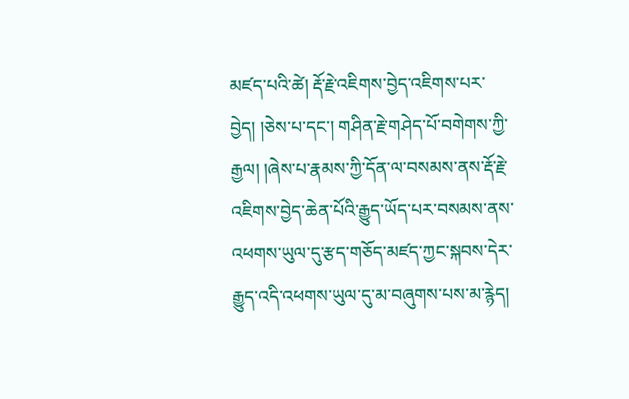མཛད་པའི་ཚེ། རྡོ་རྗེ་འཇིགས་བྱེད་འཇིགས་པར་བྱེད། །ཅེས་པ་དང་། གཤིན་རྗེ་གཤེད་པོ་བགེགས་ཀྱི་རྒྱལ། །ཞེས་པ་རྣམས་ཀྱི་དོན་ལ་བསམས་ནས་རྡོ་རྗེ་འཇིགས་བྱེད་ཆེན་པོའི་རྒྱུད་ཡོད་པར་བསམས་ནས་འཕགས་ཡུལ་དུ་རྩད་གཅོད་མཛད་ཀྱང་སྐབས་དེར་རྒྱུད་འདི་འཕགས་ཡུལ་དུ་མ་བཞུགས་པས་མ་རྙེད།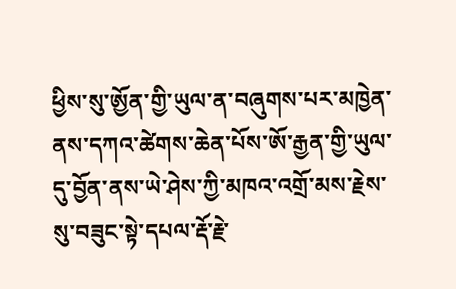ཕྱིས་སུ་ཨྱོན་གྱི་ཡུལ་ན་བཞུགས་པར་མཁྱེན་ནས་དཀའ་ཚེགས་ཆེན་པོས་ཨོ་རྒྱན་གྱི་ཡུལ་དུ་བྱོན་ནས་ཡེ་ཤེས་ཀྱི་མཁའ་འགྲོ་མས་རྗེས་སུ་བཟུང་སྟེ་དཔལ་རྡོ་རྗེ་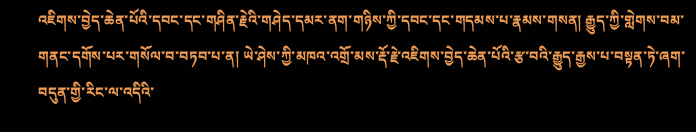འཇིགས་བྱེད་ཆེན་པོའི་དབང་དང་གཤིན་རྗེའི་གཤེད་དམར་ནག་གཉིས་ཀྱི་དབང་དང་གདམས་པ་རྣམས་གསན། རྒྱུད་ཀྱི་གླེགས་བམ་གནང་དགོས་པར་གསོལ་བ་བཏབ་པ་ན། ཡེ་ཤེས་ཀྱི་མཁའ་འགྲོ་མས་རྡོ་རྗེ་འཇིགས་བྱེད་ཆེན་པོའི་རྩ་བའི་རྒྱུད་རྒྱས་པ་བསྟན་ཏེ་ཞག་བདུན་གྱི་རིང་ལ་འདིའི་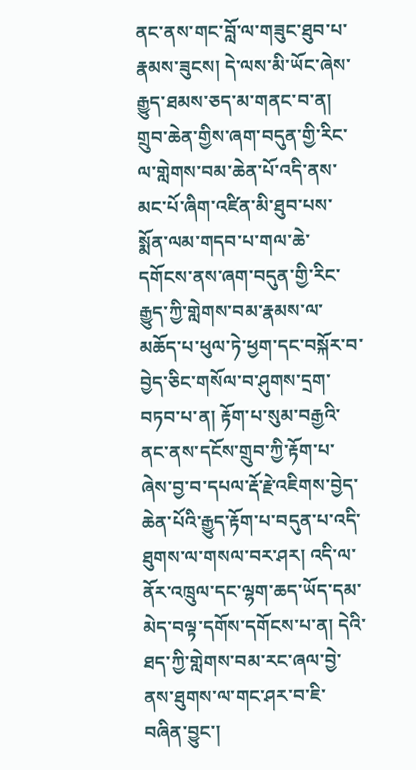ནང་ནས་གང་བློ་ལ་གཟུང་ཐུབ་པ་རྣམས་ཟུངས། དེ་ལས་མི་ཡོང་ཞེས་རྒྱུད་ཐམས་ཅད་མ་གནང་བ་ན། གྲུབ་ཆེན་གྱིས་ཞག་བདུན་གྱི་རིང་ལ་གླེགས་བམ་ཆེན་པོ་འདི་ནས་མང་པོ་ཞིག་འཛིན་མི་ཐུབ་པས་སྨོན་ལམ་གདབ་པ་གལ་ཆེ་དགོངས་ནས་ཞག་བདུན་གྱི་རིང་རྒྱུད་ཀྱི་གླེགས་བམ་རྣམས་ལ་མཆོད་པ་ཕུལ་ཏེ་ཕྱག་དང་བསྐོར་བ་བྱེད་ཅིང་གསོལ་བ་ཤུགས་དྲག་བཏབ་པ་ན། རྟོག་པ་སུམ་བརྒྱའི་ནང་ནས་དངོས་གྲུབ་ཀྱི་རྟོག་པ་ཞེས་བྱ་བ་དཔལ་རྡོ་རྗེ་འཇིགས་བྱེད་ཆེན་པོའི་རྒྱུད་རྟོག་པ་བདུན་པ་འདི་ཐུགས་ལ་གསལ་བར་ཤར། འདི་ལ་ནོར་འཁྲུལ་དང་ལྷག་ཆད་ཡོད་དམ་མེད་བལྟ་དགོས་དགོངས་པ་ན། དེའི་ཐད་ཀྱི་གླེགས་བམ་རང་ཞལ་བྱེ་ནས་ཐུགས་ལ་གང་ཤར་བ་ཇི་བཞིན་བྱུང་།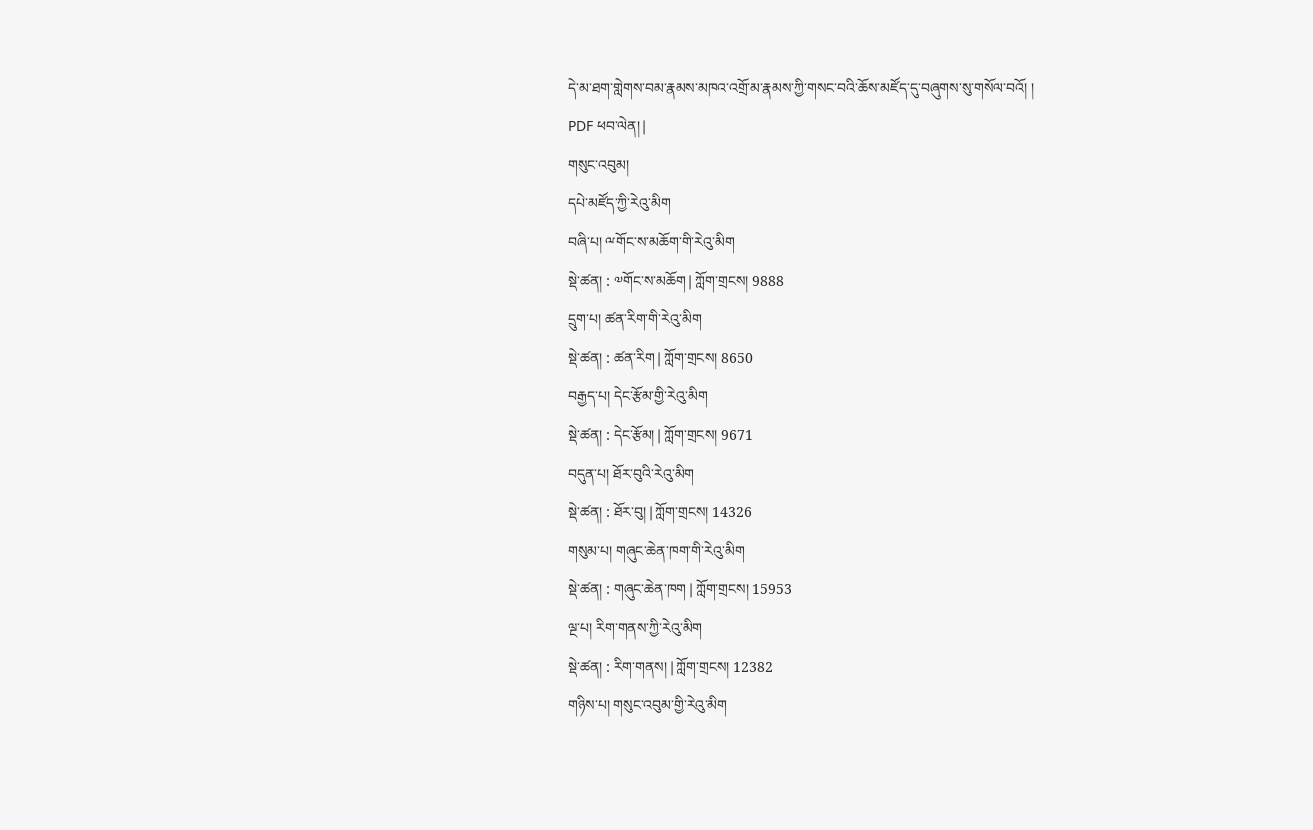དེ་མ་ཐག་གླེགས་བམ་རྣམས་མཁའ་འགྲོ་མ་རྣམས་ཀྱི་གསང་བའི་ཆོས་མཛོད་དུ་བཞུགས་སུ་གསོལ་བའོ། །
PDF ཕབ་ལེན། |
གསུང་འབུམ།
དཔེ་མཛོད་ཀྱི་རེའུ་མིག
བཞི་པ། ྋགོང་ས་མཆོག་གི་རེའུ་མིག
སྡེ་ཚན། : ༧གོང་ས་མཆོག | ཀློག་གྲངས། 9888
དྲུག་པ། ཚན་རིག་གི་རེའུ་མིག
སྡེ་ཚན། : ཚན་རིག | ཀློག་གྲངས། 8650
བརྒྱད་པ། དེང་རྩོམ་གྱི་རེའུ་མིག
སྡེ་ཚན། : དེང་རྩོམ། | ཀློག་གྲངས། 9671
བདུན་པ། ཐོར་བུའི་རེའུ་མིག
སྡེ་ཚན། : ཐོར་བུ། | ཀློག་གྲངས། 14326
གསུམ་པ། གཞུང་ཆེན་ཁག་གི་རེའུ་མིག
སྡེ་ཚན། : གཞུང་ཆེན་ཁག | ཀློག་གྲངས། 15953
ལྔ་པ། རིག་གནས་ཀྱི་རེའུ་མིག
སྡེ་ཚན། : རིག་གནས། | ཀློག་གྲངས། 12382
གཉིས་པ། གསུང་འབུམ་གྱི་རེའུ་མིག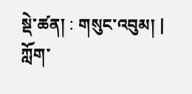སྡེ་ཚན། : གསུང་འབུམ། | ཀློག་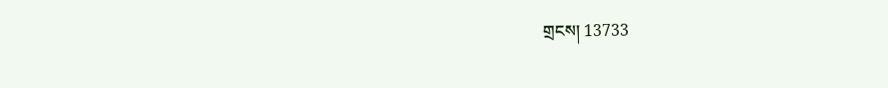གྲངས། 13733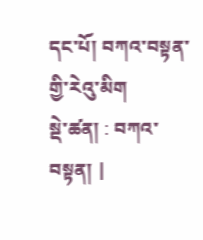དང་པོ། བཀའ་བསྟན་གྱི་རེའུ་མིག
སྡེ་ཚན། : བཀའ་བསྟན། |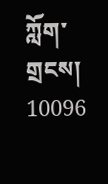ཀློག་གྲངས། 10096